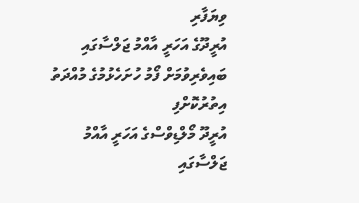ވިޔަފާރި
އުރީދޫގެ އަހަރީ އާއްމު ޖަލްސާގައި ބައިވެރިވުމަށް ފޯމު ހުށަހެޅުމުގެ މުއްދަތު އިތުރުކޮށްފި
އުރީދޫ މޯލްޑިވްސްގެ އަހަރީ އާއްމު ޖަލްސާގައި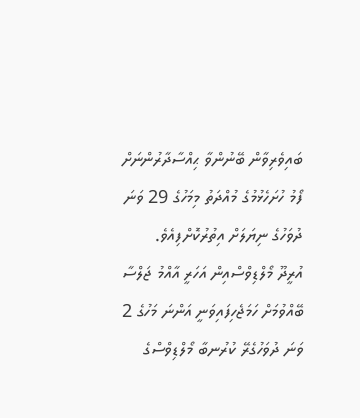ބައިވެރިވާން ބޭނުންވާ ޙިއްސާދާރުންނަށް ފޯމު ހުށަހެޅުމުގެ މުއްދަތު މިމަހުގެ 29 ވަނަ ދުވަހުގެ ނިޔަލަށް އިތުރުކޮށްފިއެވެ.
އުރީދޫ މޯލްޑިވްސްއިން އަހަރީ އާއްމު ޖަލްސާ ބޭއްވުމަށް ހަމަޖެހިފައިވަނީ އަންނަ މަހުގެ 2 ވަނަ ދުވަހުގެރޭ ކުރުނބާ މޯލްޑިވްސްގެ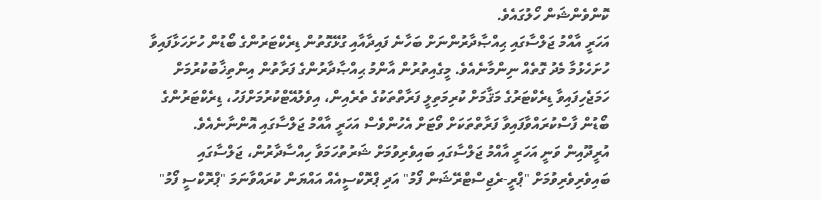ކޮންވެންޝަން ހޯލުގައެވެ.
އަހަރީ އާއްމު ޖަލްސާގައި ޙިއްޞާދާރުންނަށް ބަހާނެ ފައިދާއާއި ގުޅޭގޮތުން ޑިރެކްޓަރުންގެ ބޯޑުން ހުށަހަޅާފައިވާ ހުށަހެޅުމާ މެދު ގޮތެއް ނިންމާނެއެވެ. މީގެއިތުރުން އާންމު ޙިއްޞާދާރުންގެ ފަރާތުން އިންތިޚާބުކުރުމަށް ހަމަޖެހިފައިވާ ޑިރެކްޓަރުގެ މަޤާމަށް ކުރިމަތިލީ ފަރާތްތަކުގެ ތެރެއިން، އިވެލުއޭޓްކުރުމަށްފަހު، ޑިރެކްޓަރުންގެ ބޯޑުން ފާސްކުރައްވާފައިވާ ފަރާތްތަކަށް ވޯޓަށް އެހުންވެސް އަހަރީ އާއްމު ޖަލްސާގައި އޮންނާނެއެވެ.
އުރީދޫއިން ވަނީ އަހަރީ އާއްމު ޖަލްސާގައި ބައިވެރިވުމަށް ޝަރުތުހަމަވާ ހިއްސާދާރުން، ޖަލްސާގައި ބައިވެރިވެރިވުމަށް "ޕްރީ-ރެޖިސްޓްރޭޝަން ފޯމު" އަދި ޕްރޮކްސީއެއް އައްޔަން ކުރައްވާނަމަ "ޕްރޮކްސީ ފޯމު"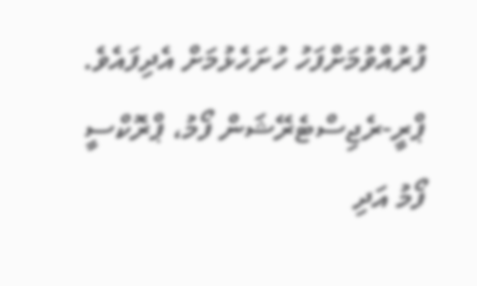ފުރުއްވުމަށްފަހު ހުށަހެޅުމަށް އެދިފައެވެ.
ޕްރީ-ރެޖިސްޓެރޭޝަން ފޯމު، ޕްރޮކްސީ ފޯމު އަދި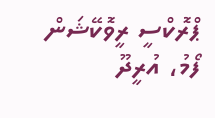ޕްރޮކްސީ ރީވޮކޭޝަން ފޯމު، އުރީދޫ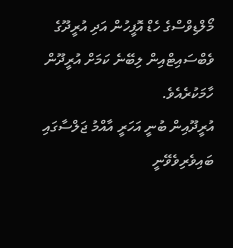މޯލްޑިވްސްގެ ހެޑް އޮފީހުން އަދި އުރީދޫގެ ވެބްސައިޓްއިން ލިބޭނެ ކަމަށް އުރީދޫން ހާމަކުރެއެވެ.
އުރީދޫއިން ބުނީ އަހަރީ އާއްމު ޖަލްސާގައި ބައިވެރިވެވޭނީ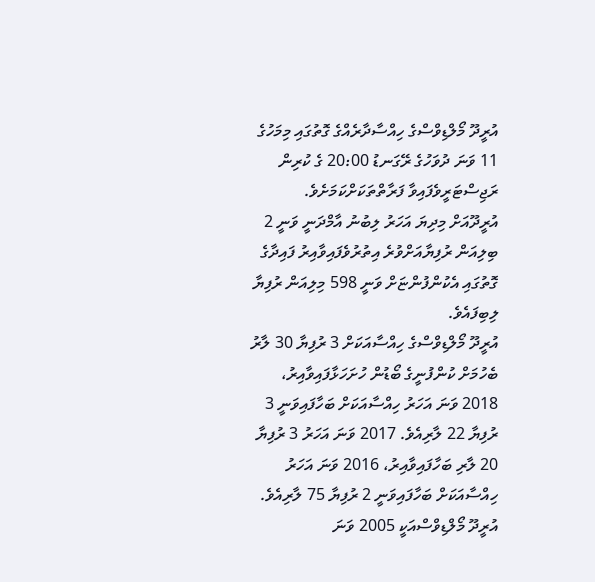އުރީދޫ މޯލްޑިވްސްގެ ހިއްސާދާރެއްގެ ގޮތުގައި މިމަހުގެ 11 ވަނަ ދުވަހުގެ ރޭގަނޑު 20:00 ގެ ކުރިން ރަޖިސްޓަރީވެފައިވާ ފަރާތްތަކަށްކަމަށެވެ.
އުރީދޫއަށް މިދިޔަ އަހަރު ލިބުނު އާމްދަނީ ވަނީ 2 ބިލިއަން ރުފިޔާއަށްވުރެ އިތުރުވެފައިވާއިރު ފައިދާގެ ގޮތުގައި އެކުންފުންޏަށް ވަނީ 598 މިލިއަން ރުފިޔާ ލިބިފައެވެ.
އުރީދޫ މޯލްޑިވްސްގެ ހިއްސާއަކަށް 3 ރުފިޔާ 30 ލާރު ބެހުމަށް ކުންފުނީގެ ބޯޑުން ހުށަހަޅާފައިވާއިރު، 2018 ވަނަ އަހަރު ހިއްސާއަކަށް ބަހާފައިވަނީ 3 ރުފިޔާ 22 ލާރިއެވެ. 2017 ވަނަ އަހަރު 3 ރުފިޔާ 20 ލާރި ބަހާފައިވާއިރު، 2016 ވަނަ އަހަރު ހިއްސާއަކަށް ބަހާފައިވަނީ 2 ރުފިޔާ 75 ލާރިއެވެ.
އުރީދޫ މޯލްޑިވްސްއަކީ 2005 ވަނަ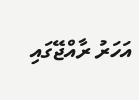އަހަރު ރާއްޖޭގައި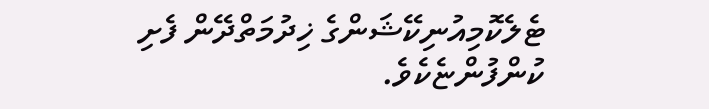ޓެލެކޮމިއުނިކޭޝަންގެ ޚިދުމަތްދޭން ފެށި ކުންފުންޏެކެވެ.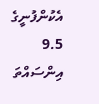އެކުންފުނީގެ 9.5 އިންސައްތަ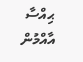ޙިއްސާ އާއްމުން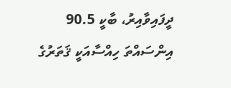ދީފައިވާއިރު، ބާކީ 90.5 އިންސައްތަ ހިއްސާއަކީ ޤަތަރުގެ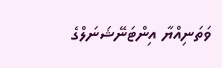ވަތަނިއްޔާ އިންޓަނޭޝަނަލްގެ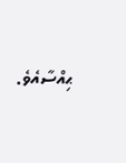ޙިއްސާއެވެ.